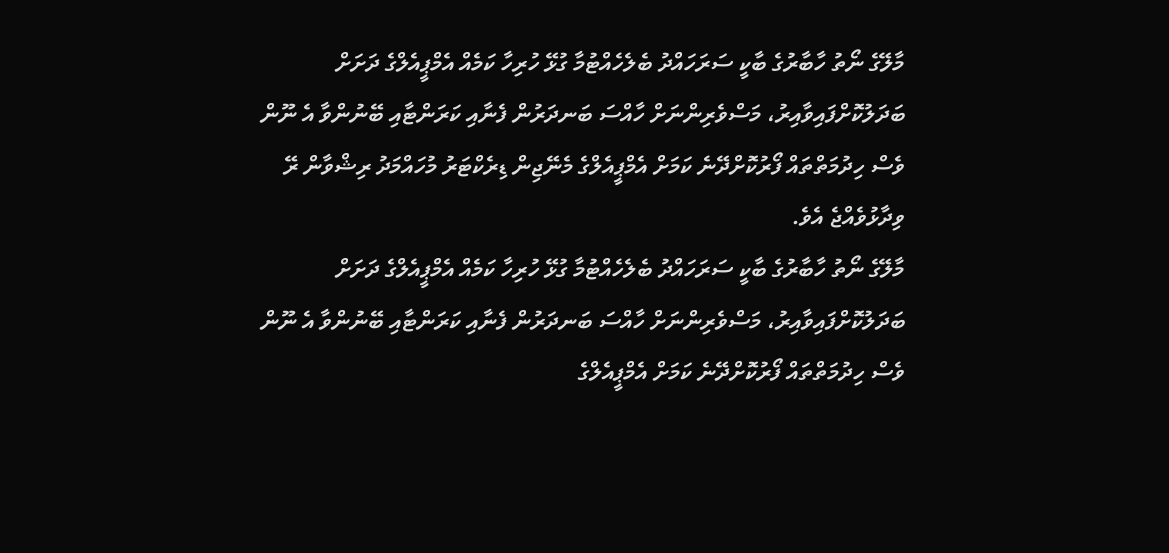މާލޭގެ ނޯތު ހާބާރުގެ ބާކީ ސަރަހައްދު ބެލެހެއްޓުމާ ގުޅޭ ހުރިހާ ކަމެއް އެމްޕީއެލްގެ ދަށަށް ބަދަލުކޮށްފައިވާއިރު، މަސްވެރިންނަށް ހާއްސަ ބަނދަރުން ފެނާއި ކަރަންޓާއި ބޭނުންވާ އެ ނޫން ވެސް ހިދުމަތްތައް ފޯރުކޮށްދޭނެ ކަމަށް އެމްޕީއެލްގެ މެނޭޖިން ޑިރެކްޓަރު މުހައްމަދު ރިޝްވާން ރޭ ވިދާޅުވެއްޖެ އެވެ.
މާލޭގެ ނޯތު ހާބާރުގެ ބާކީ ސަރަހައްދު ބެލެހެއްޓުމާ ގުޅޭ ހުރިހާ ކަމެއް އެމްޕީއެލްގެ ދަށަށް ބަދަލުކޮށްފައިވާއިރު، މަސްވެރިންނަށް ހާއްސަ ބަނދަރުން ފެނާއި ކަރަންޓާއި ބޭނުންވާ އެ ނޫން ވެސް ހިދުމަތްތައް ފޯރުކޮށްދޭނެ ކަމަށް އެމްޕީއެލްގެ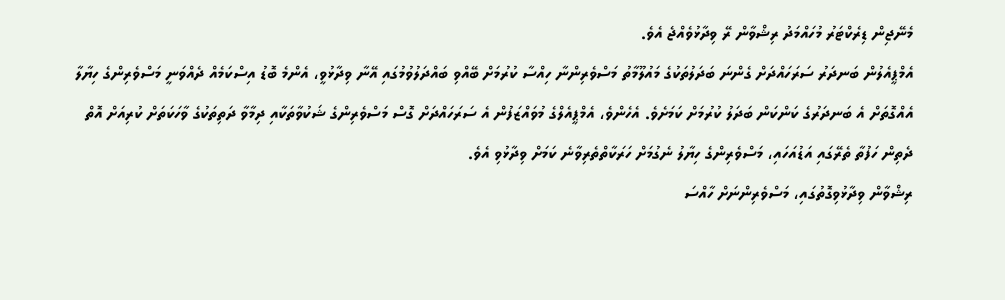މެނޭޖިން ޑިރެކްޓަރު މުހައްމަދު ރިޝްވާން ރޭ ވިދާޅުވެއްޖެ އެވެ.
އެމްޕީއެލުން ބަނދަރު ސަރަހައްދަށް ގެންނަ ބަދަލުތަކުގެ މައުލޫމާތު މަސްވެރިންނާ ހިއްސާ ކުރުމަށް ބޭއްވި ބައްދަލުވުމުގައި އޭނާ ވިދާޅުވީ، އެންމެ ބޮޑު އިސްކަމެއް ދެއްވަނީ މަސްވެރިންގެ ހިޔާލާ އެއްގޮތަށް އެ ބަނދަރުގެ ކަންކަން ބަދަލު ކުރުމަށް ކަމަށެވެ. އެހެންވެ، އެމްޕީއެލްގެ މުވައްޒަފުން އެ ސަރަހައްދަށް ގޮސް މަސްވެރިންގެ ޝަކުވާތަކާއި ދިމާވާ ދަތިތަކުގެ ވާހަކަތަށް ކުރިއަށް އޮތް ދެތިން ހަފުތާ ތެރޭގައި އަޑުއަހައި، މަސްވެރިންގެ ހިޔާލު ނެގުމަށް ހަރަކާތްތެރިވާނެ ކަމަށް ވިދާޅުވި އެވެ.
ރިޝްވާން ވިދާޅުވިގޮތުގައި، މަސްވެރިންނަށް ހާއްސަ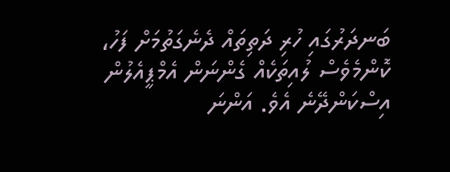ބަނދަރުގައި ހުރި ދަތިތައް ދެނެގަތުމަށް ފަހު، ކޮންމެވެސް ލުއިތަކެއް ގެންނަން އެމްޕީއެލުން އިސްކަންދޭނެ އެވެ. އަންނަ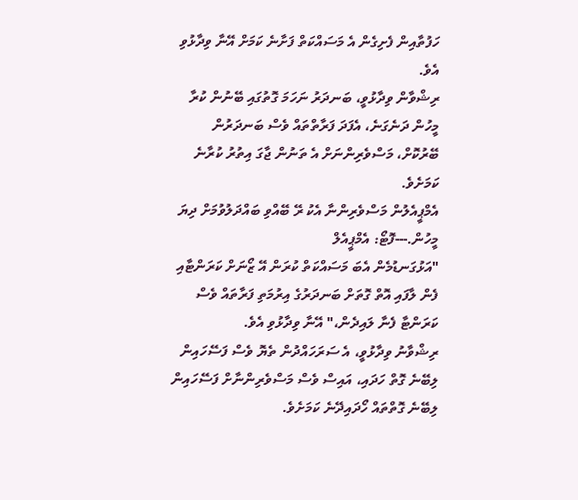ހަފުތާއިން ފެށިގެން އެ މަސައްކަތް ފަށާނެ ކަމަށް އޭނާ ވިދާޅުވި އެވެ.
ރިޝްވާން ވިދާޅުވީ، ބަނދަރު ނަހަމަ ގޮތުގައި ބޭނުން ކުރާ މީހުން ދަނެގަނެ، އެފަދަ ފަރާތްތައް ވެސް ބަނދަރުން ބޭރުކޮށް، މަސްވެރިންނަށް އެ ތަނުން ޖާގަ އިތުރު ކުރާނެ ކަމަށެވެ.
އެމްޕީއެލުން މަސްވެރިންނާ އެކު ރޭ ބޭއްވި ބައްދަލުވުމަށް ދިޔަ މީހުން.---ފޮޓޯ: އެމްޕީއެލް
"އަޅުގަނޑުމެން އެބަ މަސައްކަތް ކުރަން އޭ ޒޯނަށް ކަރަންޓާއި ފެން ލާފައި އޮތް ގޮތަށް ބަނދަރުގެ އިރުމަތި ފަރާތައް ވެސް ކަރަންޓާ ފެނާ ލައިދެން،" އޭނާ ވިދާޅުވި އެވެ.
ރިޝްވާނު ވިދާޅުވީ، އެ ސަރަހައްދުން ތެޔޮ ވެސް ފަސޭހައިން ލިބޭނެ ގޮތް ހަދައި، އައިސް ވެސް މަސްވެރިންނާށް ފަސޭހައިން ލިބޭނެ ގޮތްތައް ހޯދައިދޭނެ ކަމަށެވެ.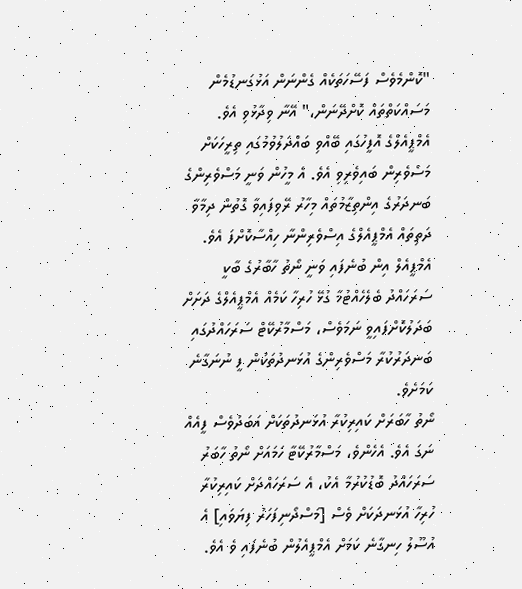"ކޮންމެވެސް ފަސޭހަތަކެއް ގެންނަން އަޅުގަނޑުމެން މަސައްކަތްތައް ކޮށްދޭނަން،" އޭނާ ވިދާޅުވި އެވެ.
އެމްޕީއެލްގެ އޮފީހުގައި ބޭއްވި ބައްދަލުވުމުގައި ތިރީހަކަށް މަސްވެރިން ބައިވެރިވި އެވެ. އެ މީހުން ވަނީ މަސްވެރިންގެ ބަނދަރުގެ އިންތިޒާމުތައް މިހާރު ރޭވިފައިވާ ގޮތުން ދިމާވާ ދަތިތައް އެމްޕީއެލްގެ އިސްވެރިންނާ ހިއްސާކޮށްފަ އެވެ.
އެމްޕީއެލް އިން ބުނެފައި ވަނީ ނޯތު ހާބާރުގެ ބާކީ ސަރަހައްދު ބެލެހެއްޓުމާ ގުޅޭ ހުރިހާ ކަމެއް އެމްޕީއެލްގެ ދަށަށް ބަދަލުކޮށްފައިވީ ނަމަވެސް، މަސްމާރުކޭޓް ސަރަހައްދުގައި ބަނދަރުކުރާ މަސްވެރިންގެ އުޅަނދުތަކުން ފީ ނުނަގާނެ ކަމަށެވެ.
ނޯތު ހާބަރަށް ކައިރިކުރާ އުޅަނދުތަކަށް އަބަދުވެސް ފީއެއް ނަގަ އެވެ. އެހެންވެ، މަސްމާރުކޭޓާ ހަމައަށް ނޯތު ހާބަރު ސަރަހައްދު ބޮޑުކުރުމާ އެކު، އެ ސަރަހައްދަށް ކައިރިކުރާ ހުރިހާ އުޅަނދަކަށް ވެސް [މަސްދޯނިފަހަރު ފިޔަވައި] އެ އުސޫލު ހިނގާނެ ކަމަށް އެމްޕީއެލުން ބުނެފައި ވެ އެވެ.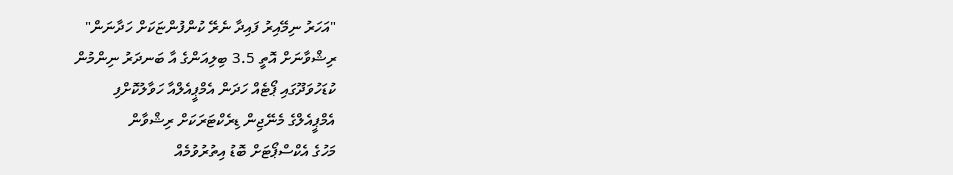"އަހަރު ނިމޭއިރު ފައިދާ ނެރޭ ކުންފުންޏަކަށް ހަދާނަން"
ރިޝްވާނަށް އޮތީ 3.5 ބިލިއަންގެ އާ ބަނދަރު ނިންމުން
ކުޑަހުވަދޫގައި ޕޯޓެއް ހަދަން އެމްޕީއެލްއާ ހަވާލުކޮށްފި
އެމްޕީއެލްގެ މެނޭޖިން ޑިރެކްޓަރަކަށް ރިޝްވާން
މަހުގެ އެކްސްޕޯޓަށް ބޮޑު އިތުރުވުމެއް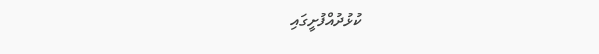ކުޅުދުއްފުށީގައި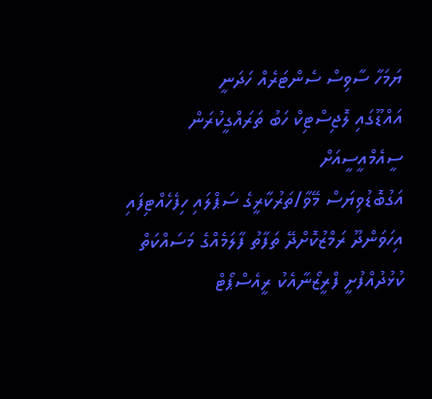ޔަމަހާ ސާވިސް ސެންޓަރެއް ހަދަނީ
އައްޑޫގައި ލޮޖިސްޓިކް ހަބު ތަރައްގީކުރަން ސީއެމްއީސީއަށް
އަގުބޮޑުވިޔަސް މޭވާ/ތަރުކާރީގެ ސަޕްލައި ހިފެހެއްޓިފައި
އިހަވަންދޫ ރަމްޒުކޮށްދޭ ތަފާތު ފާލަމެއްގެ މަސައްކަތް
ކުޅުދުއްފުށީ ފްރީޒޯނާއެކު ރީއެސްޕޯޓް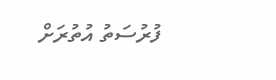ފުރުސަތު އުތުރަށް